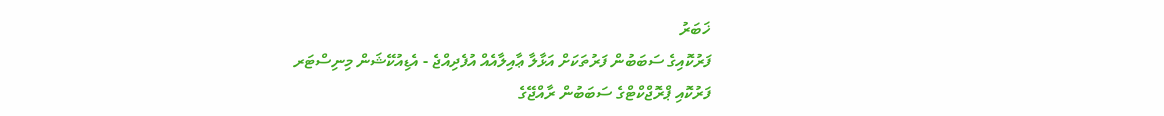ޚަބަރު
ފަރުކޮއިގެ ސަބަބުން ފަރުތަކަށް އަޅާލާ ޢާއިލާއެއް އުފެދިއްޖެ - އެޑިއުކޭޝަން މިނިސްޓަރ
ފަރުކޮއި ޕްރޮޖްކްޓްގެ ސަބަބުން ރާއްޖޭގެ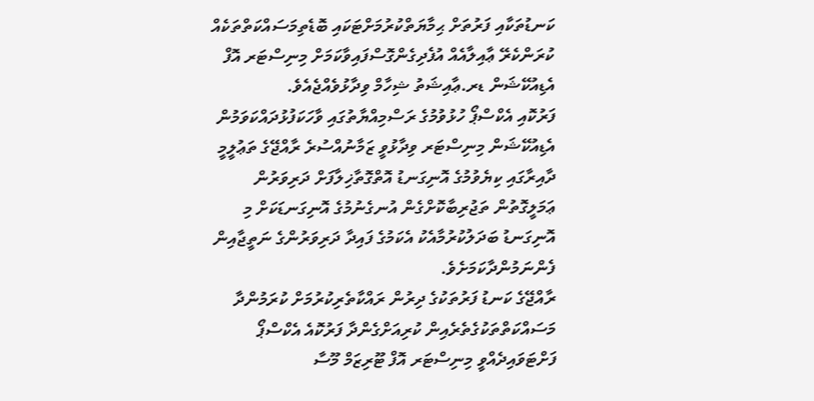ކަނޑުތަކާއި ފަރުތަށް ޙިމާޔަތްކުރުމަށްޓަކައި ބޮޑެތިމަސައްކަތްތަކެއް ކުރަންކެރޭ ޢާއިލާއެއް އުފެދިގެންގޮސްފައިވާކަމަށް މިނިސްޓަރ އޮފް އެޑިއުކޭޝަން ޑރ.ޢާއިޝަތު ޝިހާމް ވިދާޅުވެއްޖެއެވެ.
ފަރުކޮއި އެކްސްޕޯ ހުޅުވުމުގެ ރަސްމިއްޔާތުގައި ވާހަކަފުޅުދައްކަވަމުން އެޑިއުކޭޝަން މިނިސްޓަރ ވިދާޅުވީ ޒަމާނުއްސުރެ ރާއްޖޭގެ ތަޢުލީމީ ދާއިރާގައި ކިޔެވުމުގެ އޮނިގަނޑު އޮތްގޮތާޚިލާފަށް ދަރިވަރުން ޢަމަލީގޮތުން ތަޖުރިބާކޮށްގެން އުނގެނުމުގެ އޮނިގަނޑަކަށް މި އޮނިގަނޑު ބަދަލުކުރުމާއެކު އެކަމުގެ ފައިދާ ދަރިވަރުންގެ ނަތީޖާއިން ފެންނަމުންދާކަމަށެވެ.
ރާއްޖޭގެ ކަނޑު ފަރުތަކުގެ ދިރުން ރައްކާތެރިކުރުމަށް ކުރަމުންދާ މަސައްކަތްތަކުގެތެރެއިން ކުރިއަށްގެންދާ ފަރުކޮއެ އެކްސްޕޯ ފަށްޓަވައިދެއްވީ މިނިސްޓަރ އޮފް ޓޫރިޒަމް މޫސާ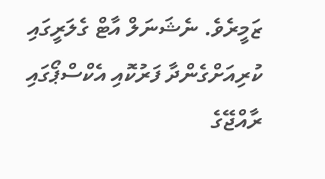ޒަމީރެވެ. ނެޝަނަލް އާޓް ގެލަރީގައި ކުރިއަށްގެންދާ ފަރުކޮއި އެކްސްޕޯގައި ރާއްޖޭގެ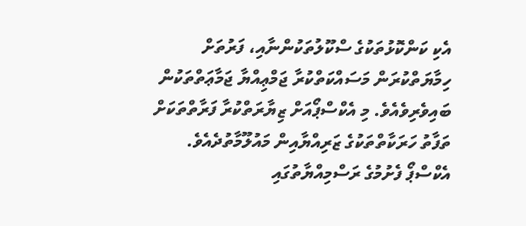އެކި ކަންކޮޅުތަކުގެ ސްކޫލުތަކުންނާއި، ފަރުތަށް ހިމާޔަތްކުރަން މަސައްކަތްކުރާ ޖަމްޢިއްޔާ ޖަމާޢަތްތަކުން ބައިވެރިވެއެވެ. މި އެކްސްޕޯއަށް ޒިޔާރަތްކުރާ ފަރާތްތަކަށް ތަފާތު ހަރަކާތްތަކުގެ ޒަރިއްޔާއިން މައުލޫމާތުދެއެވެ.
އެކްސްޕޯ ފެށުމުގެ ރަސްމިއްޔާތުގައި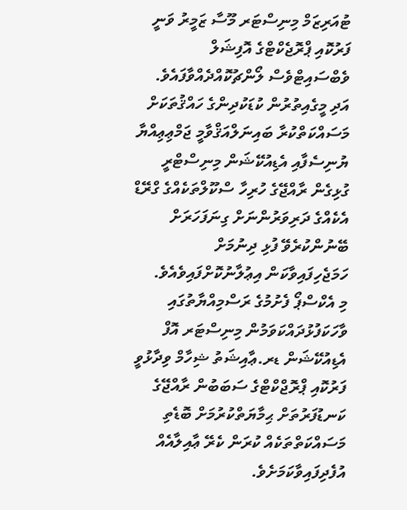ޓުއަރިޒަމް މިނިސްޓަރ މޫސާ ޒަމީރު ވަނީ ފަރުކޮއި ޕްރޮޖެކްޓްގެ އޮފިޝަލް ވެބްސައިޓްވެސް ލޯންޗުކޮއްދެއްވާފައެވެ. އަދި މީގެއިތުރުން ކުޑަކުދިންގެ ހައްޤުތަކަށް މަސައްކަތްކުރާ ބައިނަލްއަޤްވާމީ ޖަމްޢިޢިއްޔާ ޔުނިސެފާއި އެޑިއުކޭޝަން މިނިސްޓްރީ ގުޅިގެން ރާއްޖޭގެ ހުރިހާ ސްކޫލްތަކެއްގެ ގްރޭޑް އެކެއްގެ ދަރިވަރުންނަށް ގިނަފަހަރަށް ބޭނުންކުރެވޭ ފުޅި ދިނުމަށް ހަމަޖެހިފައިވާކަން އިޢުލާނުކޮށްފައިވެއެވެ.
މި އެކްސްޕޯ ފެށުމުގެ ރަސްމިއްޔާތުގައި ވާހަކަފުޅުދައްކަވަމުން މިނިސްޓަރ އޮފް އެޑިއުކޭޝަން ޑރ.ޢާއިޝަތު ޝިހާމް ވިދާޅުވީ ފަރުކޮއި ޕްރޮޖްކްޓްގެ ސަބަބުން ރާއްޖޭގެ ކަނޑުފަރުތަށް ޙިމާޔަތްކުރުމަށް ބޮޑެތި މަސައްކަތްތަކެއް ކުރަން ކެރޭ ޢާއިލާއެއް އުފެދިފައިވާކަމަށެވެ.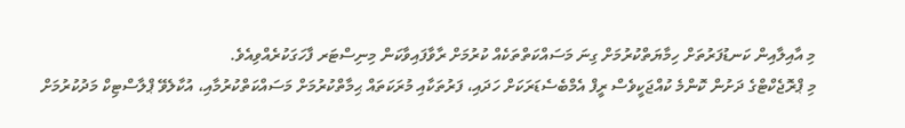މި އާއިލާއިން ކަނޑުފަރުތަށް ހިމާޔަތްކުރުމަށް ގިނަ މަސައްކަތްތަކެއް ކުރުމަށް ރާވާފައިވާކަން މިނިސްޓަރ ފާހަގަކުރެއްވިއެވެ.
މި ޕްރޮޖެކްޓްގެ ދަށުން ކޮންމެ ކުއްޖަކީވެސް ރީފް އެމްބެސެޑަރަކަށް ހަދައި، ފަރުތަކާއި މުރަކަތައް ޙިމާތްކުރުމަށް މަސައްކަތްކުރުމާއި، އުކާލެވޭ ޕްލާސްޓިކް މަދުކުރުމަށް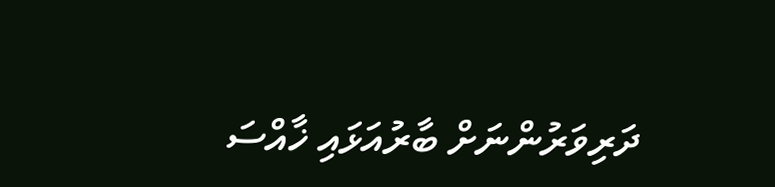ދަރިވަރުންނަށް ބާރުއަޅައި ޚާއްސަ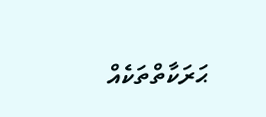ޙަރަކާތްތަކެއް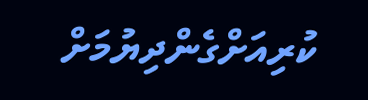ކުރިއަށްގެންދިޔުމަށް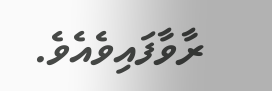ރާވާފައިވެއެވެ.